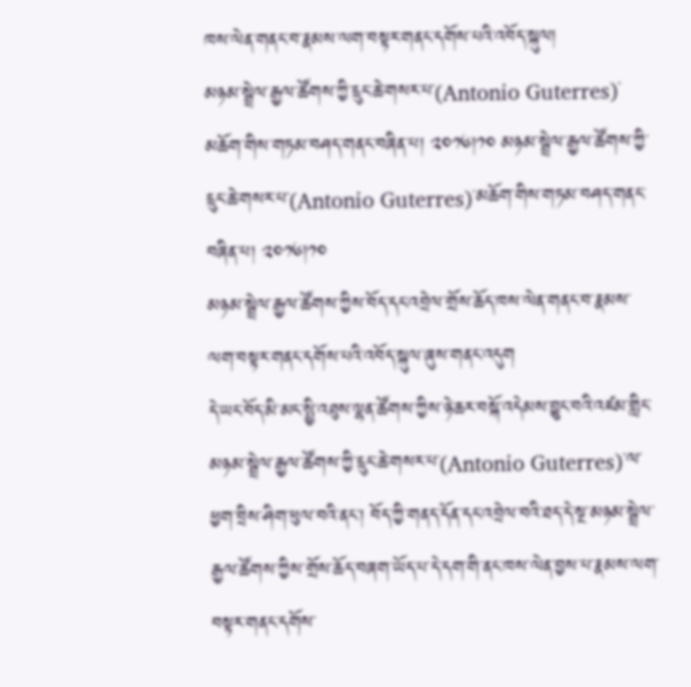ཁས་ལེན་གནང་བ་རྣམས་ལག་བསྟར་གནང་དགོས་པའི་འབོད་སྐུལ།
མཉམ་སྦྲེལ་རྒྱལ་ཚོགས་ཀྱི་དྲུང་ཆེ་གསར་པ་(Antonio Guterres)་མཆོག་གིས་གཏམ་བཤད་གནང་བཞིན་པ། ༢༠༡༦།༡༠ མཉམ་སྦྲེལ་རྒྱལ་ཚོགས་ཀྱི་དྲུང་ཆེ་གསར་པ་(Antonio Guterres)་མཆོག་གིས་གཏམ་བཤད་གནང་བཞིན་པ། ༢༠༡༦།༡༠
མཉམ་སྦྲེལ་རྒྱལ་ཚོགས་ཀྱིས་བོད་དང་འབྲེལ་གྲོས་ཆོད་ཁས་ལེན་གནང་བ་རྣམས་ལག་བསྟར་གནང་དགོས་པའི་འབོད་སྐུལ་ཞུས་གནང་འདུག
དེ་ཡང་བོད་མི་མང་སྤྱི་འཐུས་ལྷན་ཚོགས་ཀྱིས་ཉེ་ཆར་བསྐོ་འདེམས་བྱུང་བའི་འཛམ་གླིང་མཉམ་སྦྲེལ་རྒྱལ་ཚོགས་ཀྱི་དྲུང་ཆེ་གསར་པ་(Antonio Guterres)་ལ་ཕྱག་བྲིས་ཤིག་ཕུལ་བའི་ནང་། བོད་ཀྱི་གནད་དོན་དང་འབྲེལ་བའི་ཐད་དེ་སྔ་མཉམ་སྦྲེལ་རྒྱལ་ཚོགས་ཀྱིས་གྲོས་ཆོད་བཞག་ཡོད་པ་དེ་དག་གི་ནང་ཁས་ལེན་བྱས་པ་རྣམས་ལག་བསྟར་གནང་དགོས་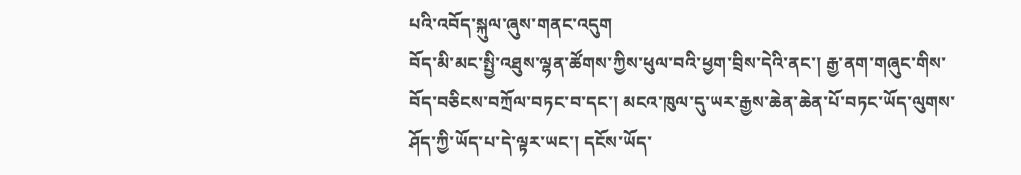པའི་འབོད་སྐུལ་ཞུས་གནང་འདུག
བོད་མི་མང་སྤྱི་འཐུས་ལྷན་ཚོགས་ཀྱིས་ཕུལ་བའི་ཕྱག་བྲིས་དེའི་ནང་། རྒྱ་ནག་གཞུང་གིས་བོད་བཅིངས་བཀྲོལ་བཏང་བ་དང་། མངའ་ཁུལ་དུ་ཡར་རྒྱས་ཆེན་ཆེན་པོ་བཏང་ཡོད་ལུགས་ཤོད་ཀྱི་ཡོད་པ་དེ་ལྟར་ཡང་། དངོས་ཡོད་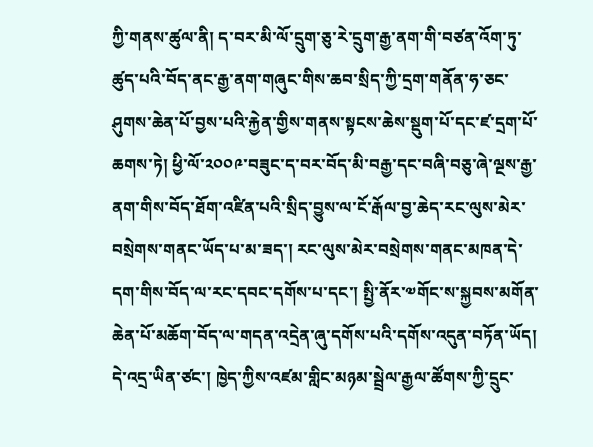ཀྱི་གནས་ཚུལ་ནི། ད་བར་མི་ལོ་དྲུག་ཅུ་རེ་དྲུག་རྒྱ་ནག་གི་བཙན་འོག་ཏུ་ཚུད་པའི་བོད་ནང་རྒྱ་ནག་གཞུང་གིས་ཆབ་སྲིད་ཀྱི་དྲག་གནོན་ཧ་ཅང་ཤུགས་ཆེན་པོ་བྱས་པའི་རྐྱེན་གྱིས་གནས་སྟངས་ཆེས་སྡུག་པོ་དང་ཛ་དྲག་པོ་ཆགས་ཏེ། ཕྱི་ལོ་༢༠༠༩་བཟུང་ད་བར་བོད་མི་བརྒྱ་དང་བཞི་བཅུ་ཞེ་ལྔས་རྒྱ་ནག་གིས་བོད་ཐོག་འཛིན་པའི་སྲིད་བྱུས་ལ་ངོ་རྒོལ་བྱ་ཆེད་རང་ལུས་མེར་བསྲེགས་གནང་ཡོད་པ་མ་ཟད་། རང་ལུས་མེར་བསྲེགས་གནང་མཁན་དེ་དག་གིས་བོད་ལ་རང་དབང་དགོས་པ་དང་། སྤྱི་ནོར་༧གོང་ས་སྐྱབས་མགོན་ཆེན་པོ་མཆོག་བོད་ལ་གདན་འདྲེན་ཞུ་དགོས་པའི་དགོས་འདུན་བཏོན་ཡོད། དེ་འདྲ་ཡིན་ཙང་། ཁྱེད་ཀྱིས་འཛམ་གླིང་མཉམ་སྦྲེལ་རྒྱལ་ཚོགས་ཀྱི་དྲུང་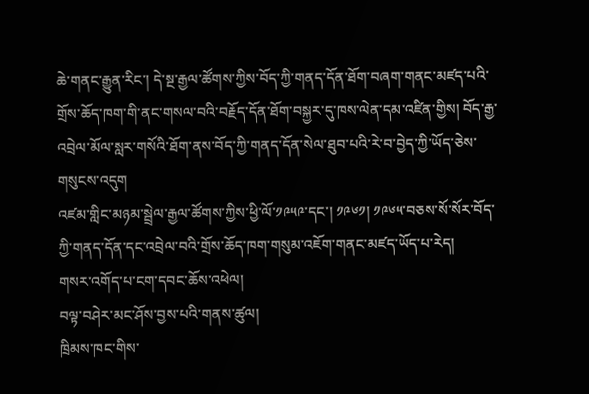ཆེ་གནང་རྒྱུན་རིང་། དེ་སྔ་རྒྱལ་ཚོགས་ཀྱིས་བོད་ཀྱི་གནད་དོན་ཐོག་བཞག་གནང་མཛད་པའི་གྲོས་ཆོད་ཁག་གི་ནང་གསལ་བའི་བརྗོད་དོན་ཐོག་བསྐྱར་དུ་ཁས་ལེན་དམ་འཛིན་གྱིས། བོད་རྒྱ་འབྲེལ་མོལ་སླར་གསོའི་ཐོག་ནས་བོད་ཀྱི་གནད་དོན་སེལ་ཐུབ་པའི་རེ་བ་བྱེད་ཀྱི་ཡོད་ཅེས་གསུངས་འདུག
འཛམ་གླིང་མཉམ་སྦྲེལ་རྒྱལ་ཚོགས་ཀྱིས་ཕྱི་ལོ་༡༩༥༩་དང་། ༡༩༦༡། ༡༩༦༥་བཅས་སོ་སོར་བོད་ཀྱི་གནད་དོན་དང་འབྲེལ་བའི་གྲོས་ཆོད་ཁག་གསུམ་འཇོག་གནང་མཛད་ཡོད་པ་རེད།
གསར་འགོད་པ་ངག་དབང་ཆོས་འཕེལ།
བལྟ་བཤེར་མང་ཤོས་བྱས་པའི་གནས་ཚུལ།
ཁྲིམས་ཁང་གིས་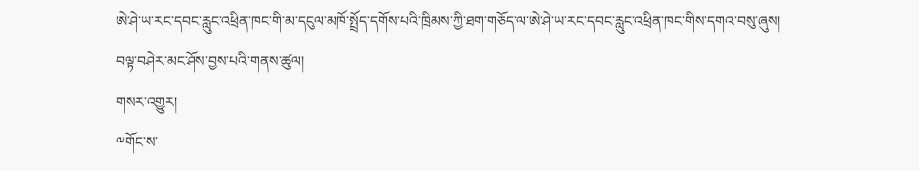ཨེ་ཤེ་ཡ་རང་དབང་རླུང་འཕྲིན་ཁང་གི་མ་དངུལ་མཁོ་སྤྲོད་དགོས་པའི་ཁྲིམས་ཀྱི་ཐག་གཅོད་ལ་ཨེ་ཤེ་ཡ་རང་དབང་རླུང་འཕྲིན་ཁང་གིས་དགའ་བསུ་ཞུས།
བལྟ་བཤེར་མང་ཤོས་བྱས་པའི་གནས་ཚུལ།
གསར་འགྱུར།
༸གོང་ས་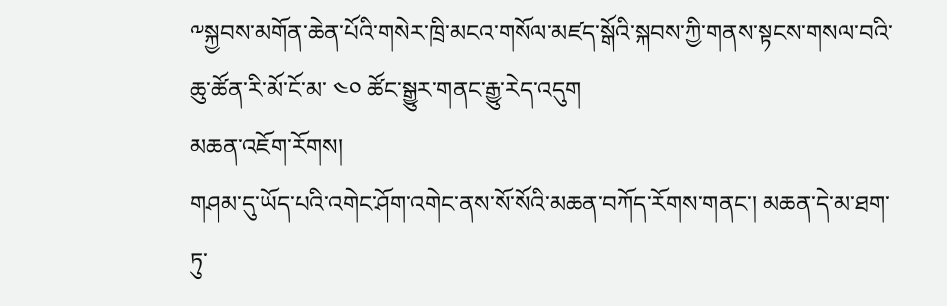༸སྐྱབས་མགོན་ཆེན་པོའི་གསེར་ཁྲི་མངའ་གསོལ་མཛད་སྒོའི་སྐབས་ཀྱི་གནས་སྟངས་གསལ་བའི་ཆུ་ཚོན་རི་མོ་ངོ་མ་ ༤༠ ཚོང་སྒྱུར་གནང་རྒྱུ་རེད་འདུག
མཆན་འཇོག་རོགས།
གཤམ་དུ་ཡོད་པའི་འགེང་ཤོག་འགེང་ནས་སོ་སོའི་མཆན་བཀོད་རོགས་གནང་། མཆན་དེ་མ་ཐག་ཏུ་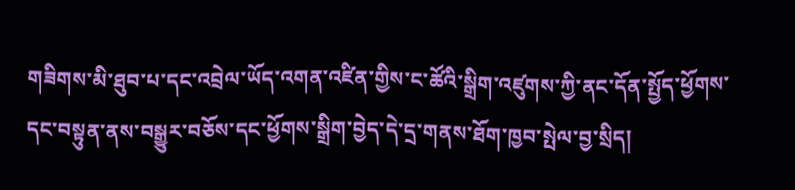གཟིགས་མི་ཐུབ་པ་དང་འབྲེལ་ཡོད་འགན་འཛིན་གྱིས་ང་ཚོའི་སྒྲིག་འཛུགས་ཀྱི་ནང་དོན་སྤྱོད་ཕྱོགས་དང་བསྟུན་ནས་བསྒྱུར་བཅོས་དང་ཕྱོགས་སྒྲིག་བྱེད་དེ་དྲ་གནས་ཐོག་ཁྱབ་སྤེལ་བྱ་སྲིད།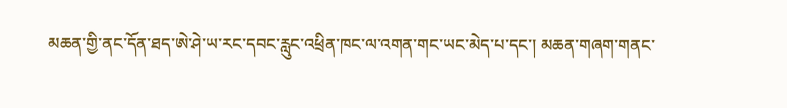མཆན་གྱི་ནང་དོན་ཐད་ཨེ་ཤེ་ཡ་རང་དབང་རླུང་འཕྲིན་ཁང་ལ་འགན་གང་ཡང་མེད་པ་དང་། མཆན་གཞག་གནང་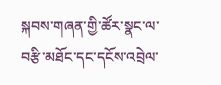སྐབས་གཞན་གྱི་ཚོར་སྣང་ལ་བརྩི་མཐོང་དང་དངོས་འབྲེལ་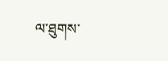ལ་ཐུགས་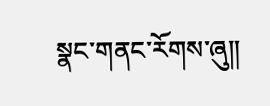སྣང་གནང་རོགས་ཞུ༎